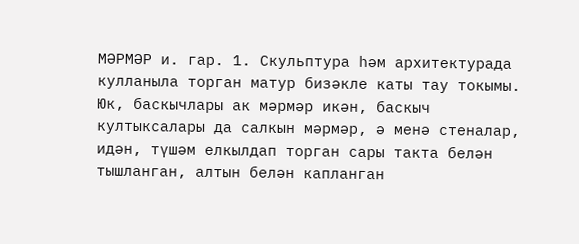МӘРМӘР и. гар. 1. Скульптура һәм архитектурада кулланыла торган матур бизәкле каты тау токымы. Юк, баскычлары ак мәрмәр икән, баскыч култыксалары да салкын мәрмәр, ә менә стеналар, идән, түшәм елкылдап торган сары такта белән тышланган, алтын белән капланган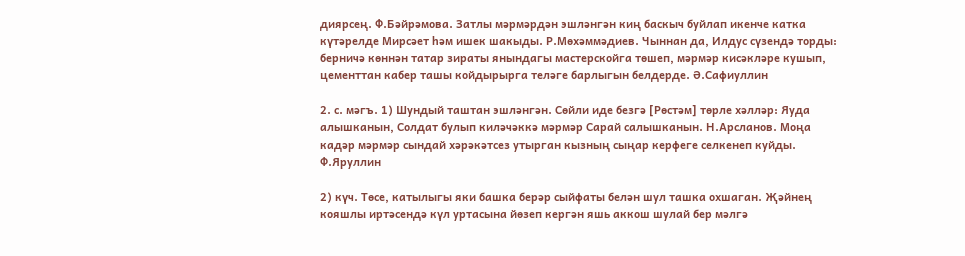диярсең. Ф.Бәйрәмова. Затлы мәрмәрдән эшләнгән киң баскыч буйлап икенче катка күтәрелде Мирсәет һәм ишек шакыды. Р.Мөхәммәдиев. Чыннан да, Илдус сүзендә торды: берничә көннән татар зираты янындагы мастерскойга төшеп, мәрмәр кисәкләре кушып, цементтан кабер ташы койдырырга теләге барлыгын белдерде. Ә.Сафиуллин

2. с. мәгъ. 1) Шундый таштан эшләнгән. Сөйли иде безгә [Рөстәм] төрле хәлләр: Яуда алышканын, Солдат булып киләчәккә мәрмәр Сарай салышканын. Н.Арсланов. Моңа кадәр мәрмәр сындай хәрәкәтсез утырган кызның сыңар керфеге селкенеп куйды. Ф.Яруллин

2) күч. Төсе, катылыгы яки башка берәр сыйфаты белән шул ташка охшаган. Җәйнең кояшлы иртәсендә күл уртасына йөзеп кергән яшь аккош шулай бер мәлгә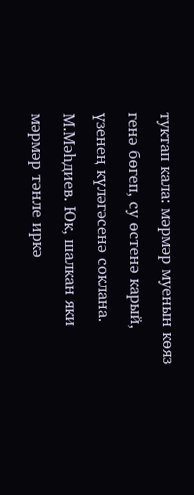туктап кала: мәрмәр муенын көяз генә бөгеп, су өстенә карый, үзенең күләгәсенә соклана. М.Мәһдиев. Юк, шалкан яки мәрмәр тәнле иркә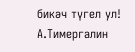бикәч түгел ул! А.Тимергалин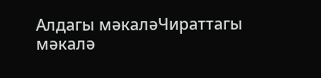Алдагы мәкаләЧираттагы мәкалә